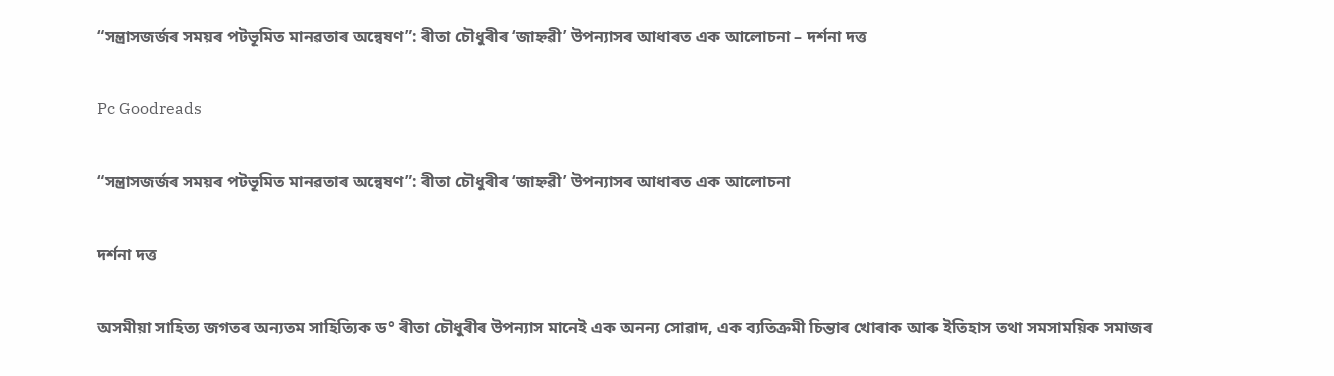“সন্ত্ৰাসজৰ্জৰ সময়ৰ পটভূমিত মানৱতাৰ অন্বেষণ”: ৰীতা চৌধুৰীৰ ‘জাহ্নৱী’ উপন্যাসৰ আধাৰত এক আলোচনা – দৰ্শনা দত্ত

Pc Goodreads

“সন্ত্ৰাসজৰ্জৰ সময়ৰ পটভূমিত মানৱতাৰ অন্বেষণ”: ৰীতা চৌধুৰীৰ ‘জাহ্নৱী’ উপন্যাসৰ আধাৰত এক আলোচনা

দৰ্শনা দত্ত

অসমীয়া সাহিত্য জগতৰ অন্যতম সাহিত্যিক ড° ৰীতা চৌধুৰীৰ উপন্যাস মানেই এক অনন্য সোৱাদ, এক ব্যতিক্ৰমী চিন্তাৰ খোৰাক আৰু ইতিহাস তথা সমসাময়িক সমাজৰ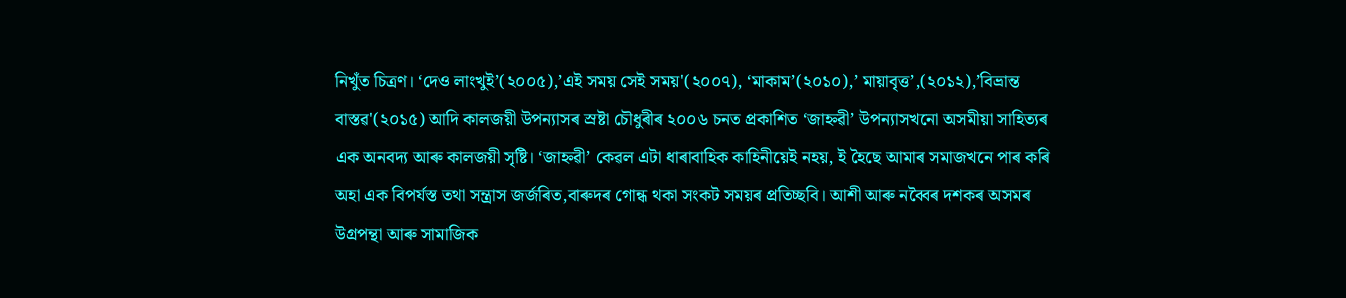নিখুঁত চিত্ৰণ। ‘দেও লাংখুই’(২০০৫),’এই সময় সেই সময়'(২০০৭), ‘মাকাম’(২০১০),’ মায়াবৃত্ত’,(২০১২),’বিভ্ৰান্ত বাস্তৱ'(২০১৫) আদি কালজয়ী উপন্যাসৰ স্ৰষ্টা চৌধুৰীৰ ২০০৬ চনত প্ৰকাশিত ‘জাহ্নৱী’ উপন্যাসখনো অসমীয়া সাহিত্যৰ এক অনবদ্য আৰু কালজয়ী সৃষ্টি। ‘জাহ্নৱী’ কেৱল এটা ধাৰাবাহিক কাহিনীয়েই নহয়, ই হৈছে আমাৰ সমাজখনে পাৰ কৰি অহা এক বিপৰ্যস্ত তথা সন্ত্ৰাস জৰ্জৰিত,বাৰুদৰ গোন্ধ থকা সংকট সময়ৰ প্ৰতিচ্ছবি। আশী আৰু নব্বৈৰ দশকৰ অসমৰ উগ্ৰপন্থা আৰু সামাজিক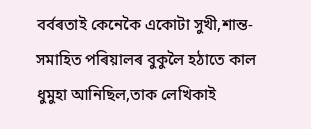বৰ্বৰতাই কেনেকৈ একোটা সুখী,শান্ত-সমাহিত পৰিয়ালৰ বুকুলৈ হঠাতে কাল ধুমুহা আনিছিল,তাক লেখিকাই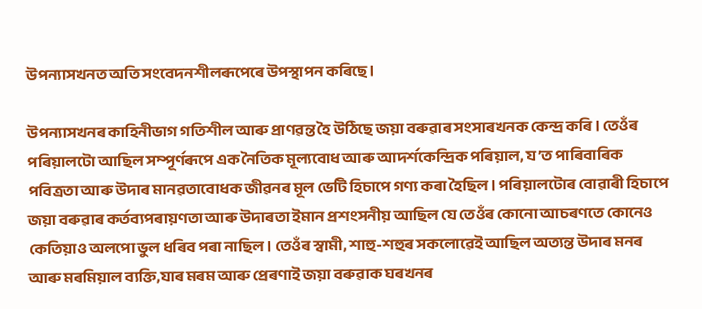উপন্যাসখনত অতি সংবেদনশীলৰূপেৰে উপস্থাপন কৰিছে।

উপন্যাসখনৰ কাহিনীভাগ গতিশীল আৰু প্ৰাণৱন্ত হৈ উঠিছে জয়া বৰুৱাৰ সংসাৰখনক কেন্দ্ৰ কৰি। তেওঁৰ পৰিয়ালটো আছিল সম্পূৰ্ণৰূপে এক নৈতিক মূল্যবোধ আৰু আদৰ্শকেন্দ্ৰিক পৰিয়াল, য’ত পাৰিবাৰিক পবিত্ৰতা আৰু উদাৰ মানৱতাবোধক জীৱনৰ মূল ভেটি হিচাপে গণ্য কৰা হৈছিল। পৰিয়ালটোৰ বোৱাৰী হিচাপে জয়া বৰুৱাৰ কৰ্তব্যপৰায়ণতা আৰু উদাৰতা ইমান প্ৰশংসনীয় আছিল যে তেওঁৰ কোনো আচৰণতে কোনেও কেতিয়াও অলপো ভুল ধৰিব পৰা নাছিল। তেওঁৰ স্বামী, শাহু-শহুৰ সকলোৱেই আছিল অত্যন্ত উদাৰ মনৰ আৰু মৰমিয়াল ব্যক্তি,যাৰ মৰম আৰু প্ৰেৰণাই জয়া বৰুৱাক ঘৰখনৰ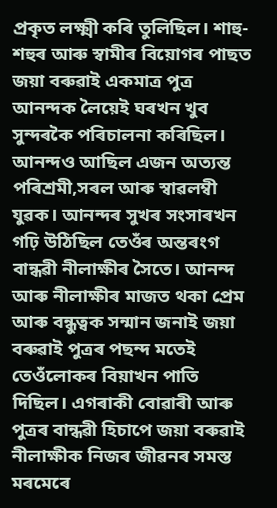প্ৰকৃত লক্ষ্মী কৰি তুলিছিল। শাহু-শহুৰ আৰু স্বামীৰ বিয়োগৰ পাছত জয়া বৰুৱাই একমাত্ৰ পুত্ৰ আনন্দক লৈয়েই ঘৰখন খুব সুন্দৰকৈ পৰিচালনা কৰিছিল। আনন্দও আছিল এজন অত্যন্ত পৰিশ্ৰমী,সৰল আৰু স্বাৱলম্বী যুৱক। আনন্দৰ সুখৰ সংসাৰখন গঢ়ি উঠিছিল তেওঁৰ অন্তৰংগ বান্ধৱী নীলাক্ষীৰ সৈতে। আনন্দ আৰু নীলাক্ষীৰ মাজত থকা প্ৰেম আৰু বন্ধুত্বক সন্মান জনাই জয়া বৰুৱাই পুত্ৰৰ পছন্দ মতেই তেওঁলোকৰ বিয়াখন পাতি দিছিল। এগৰাকী বোৱাৰী আৰু পুত্ৰৰ বান্ধৱী হিচাপে জয়া বৰুৱাই নীলাক্ষীক নিজৰ জীৱনৰ সমস্ত মৰমেৰে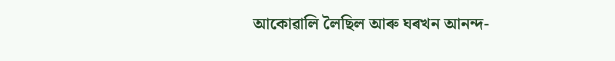আকোৱালি লৈছিল আৰু ঘৰখন আনন্দ-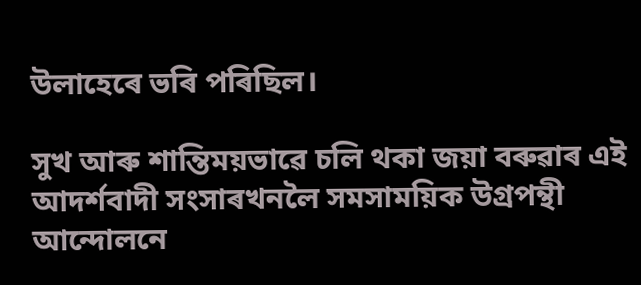উলাহেৰে ভৰি পৰিছিল।

সুখ আৰু শান্তিময়ভাৱে চলি থকা জয়া বৰুৱাৰ এই আদৰ্শবাদী সংসাৰখনলৈ সমসাময়িক উগ্ৰপন্থী আন্দোলনে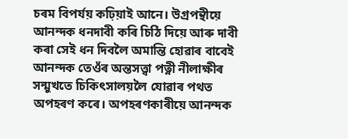চৰম বিপৰ্যয় কঢ়িয়াই আনে। উগ্ৰপন্থীয়ে আনন্দক ধনদাবী কৰি চিঠি দিয়ে আৰু দাবী কৰা সেই ধন দিবলৈ অমান্তি হোৱাৰ বাবেই আনন্দক তেওঁৰ অন্তসত্ত্বা পত্নী নীলাক্ষীৰ সন্মুখতে চিকিৎসালয়লৈ যোৱাৰ পথত অপহৰণ কৰে। অপহৰণকাৰীয়ে আনন্দক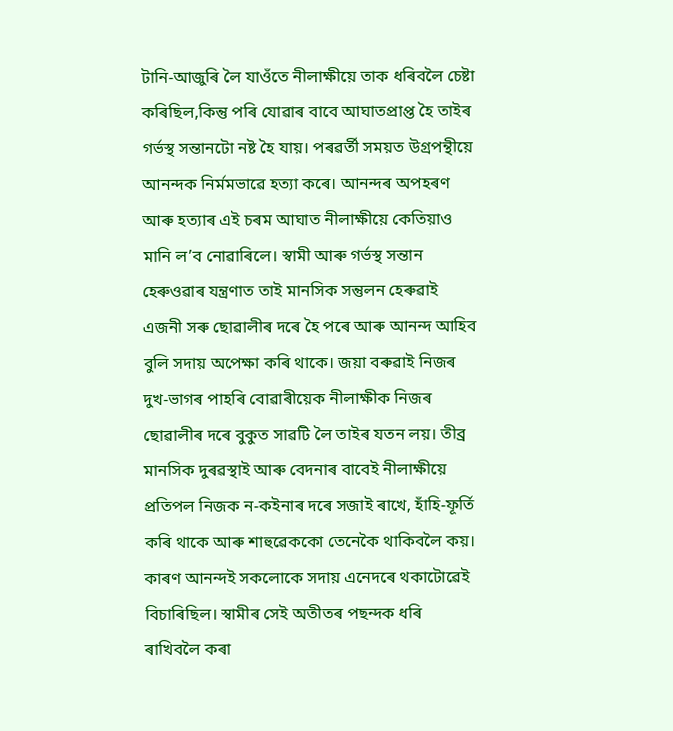টানি-আজুৰি লৈ যাওঁতে নীলাক্ষীয়ে তাক ধৰিবলৈ চেষ্টা কৰিছিল,কিন্তু পৰি যোৱাৰ বাবে আঘাতপ্ৰাপ্ত হৈ তাইৰ গৰ্ভস্থ সন্তানটো নষ্ট হৈ যায়। পৰৱৰ্তী সময়ত উগ্ৰপন্থীয়ে আনন্দক নিৰ্মমভাৱে হত্যা কৰে। আনন্দৰ অপহৰণ আৰু হত্যাৰ এই চৰম আঘাত নীলাক্ষীয়ে কেতিয়াও মানি ল’ব নোৱাৰিলে। স্বামী আৰু গৰ্ভস্থ সন্তান হেৰুওৱাৰ যন্ত্ৰণাত তাই মানসিক সন্তুলন হেৰুৱাই এজনী সৰু ছোৱালীৰ দৰে হৈ পৰে আৰু আনন্দ আহিব বুলি সদায় অপেক্ষা কৰি থাকে। জয়া বৰুৱাই নিজৰ দুখ-ভাগৰ পাহৰি বোৱাৰীয়েক নীলাক্ষীক নিজৰ ছোৱালীৰ দৰে বুকুত সাৱটি লৈ তাইৰ যতন লয়। তীব্ৰ মানসিক দুৰৱস্থাই আৰু বেদনাৰ বাবেই নীলাক্ষীয়ে প্ৰতিপল নিজক ন-কইনাৰ দৰে সজাই ৰাখে, হাঁহি-ফূৰ্তি কৰি থাকে আৰু শাহুৱেককো তেনেকৈ থাকিবলৈ কয়। কাৰণ আনন্দই সকলোকে সদায় এনেদৰে থকাটোৱেই বিচাৰিছিল। স্বামীৰ সেই অতীতৰ পছন্দক ধৰি ৰাখিবলৈ কৰা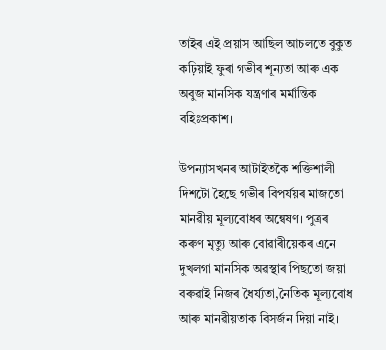তাইৰ এই প্ৰয়াস আছিল আচলতে বুকুত কঢ়িয়াই ফুৰা গভীৰ শূন্যতা আৰু এক অবুজ মানসিক যন্ত্ৰণাৰ মৰ্মান্তিক বহিঃপ্ৰকাশ।

উপন্যাসখনৰ আটাইতকৈ শক্তিশালী দিশটো হৈছে গভীৰ বিপৰ্যয়ৰ মাজতো মানৱীয় মূল্যবোধৰ অন্বেষণ। পুত্ৰৰ কৰুণ মৃত্যু আৰু বোৱাৰীয়েকৰ এনে দুখলগা মানসিক অৱস্থাৰ পিছতো জয়া বৰুৱাই নিজৰ ধৈৰ্য্যতা,নৈতিক মূল্যবোধ আৰু মানৱীয়তাক বিসৰ্জন দিয়া নাই।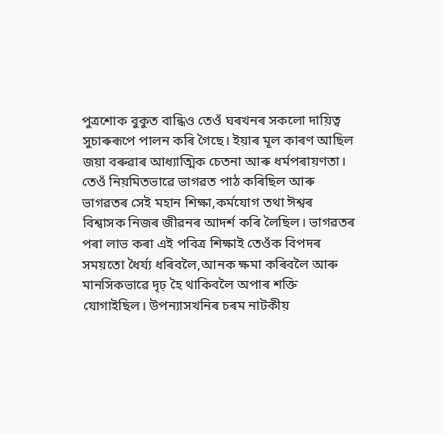পুত্ৰশোক বুকুত বান্ধিও তেওঁ ঘৰখনৰ সকলো দায়িত্ব সুচাৰুৰূপে পালন কৰি গৈছে। ইয়াৰ মূল কাৰণ আছিল জয়া বৰুৱাৰ আধ্যাত্মিক চেতনা আৰু ধৰ্মপৰায়ণতা। তেওঁ নিয়মিতভাৱে ভাগৱত পাঠ কৰিছিল আৰু ভাগৱতৰ সেই মহান শিক্ষা,কৰ্মযোগ তথা ঈশ্বৰ বিশ্বাসক নিজৰ জীৱনৰ আদৰ্শ কৰি লৈছিল। ভাগৱতৰ পৰা লাভ কৰা এই পবিত্ৰ শিক্ষাই তেওঁক বিপদৰ সময়তো ধৈৰ্য্য ধৰিবলৈ,আনক ক্ষমা কৰিবলৈ আৰু মানসিকভাৱে দৃঢ় হৈ থাকিবলৈ অপাৰ শক্তি যোগাইছিল। উপন্যাসখনিৰ চৰম নাটকীয়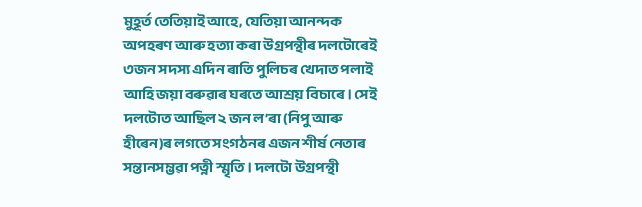মুহূৰ্ত তেতিয়াই আহে, যেতিয়া আনন্দক অপহৰণ আৰু হত্যা কৰা উগ্ৰপন্থীৰ দলটোৰেই ৩জন সদস্য এদিন ৰাতি পুলিচৰ খেদাত পলাই আহি জয়া বৰুৱাৰ ঘৰতে আশ্ৰয় বিচাৰে। সেই দলটোত আছিল ২ জন ল’ৰা (নিপু আৰু হীৰেন)ৰ লগতে সংগঠনৰ এজন শীৰ্ষ নেতাৰ সন্তানসম্ভৱা পত্নী স্মৃতি। দলটো উগ্ৰপন্থী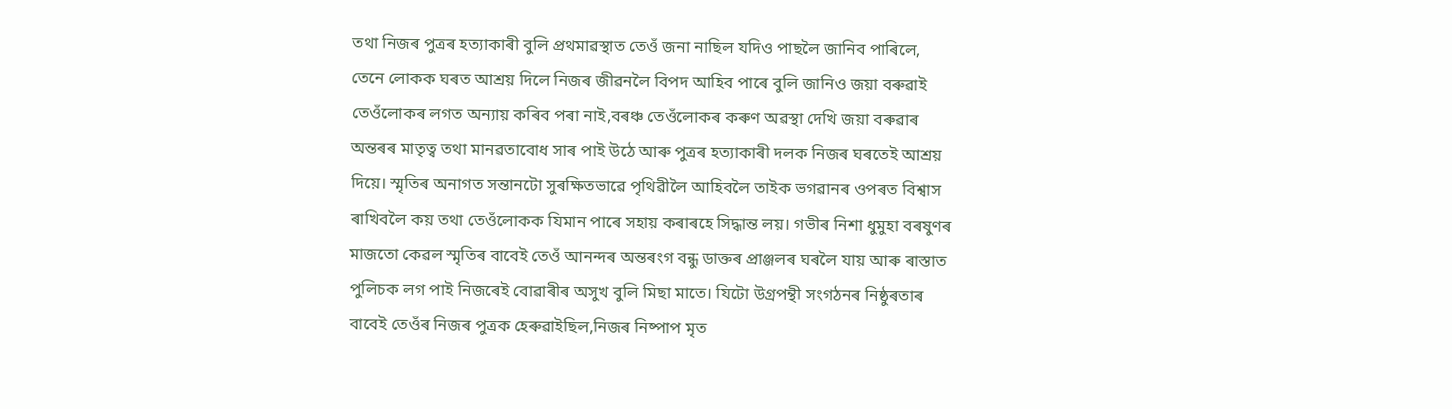তথা নিজৰ পুত্ৰৰ হত্যাকাৰী বুলি প্ৰথমাৱস্থাত তেওঁ জনা নাছিল যদিও পাছলৈ জানিব পাৰিলে, তেনে লোকক ঘৰত আশ্ৰয় দিলে নিজৰ জীৱনলৈ বিপদ আহিব পাৰে বুলি জানিও জয়া বৰুৱাই তেওঁলোকৰ লগত অন্যায় কৰিব পৰা নাই,বৰঞ্চ তেওঁলোকৰ কৰুণ অৱস্থা দেখি জয়া বৰুৱাৰ অন্তৰৰ মাতৃত্ব তথা মানৱতাবোধ সাৰ পাই উঠে আৰু পুত্ৰৰ হত্যাকাৰী দলক নিজৰ ঘৰতেই আশ্ৰয় দিয়ে। স্মৃতিৰ অনাগত সন্তানটো সুৰক্ষিতভাৱে পৃথিৱীলৈ আহিবলৈ তাইক ভগৱানৰ ওপৰত বিশ্বাস ৰাখিবলৈ কয় তথা তেওঁলোকক যিমান পাৰে সহায় কৰাৰহে সিদ্ধান্ত লয়। গভীৰ নিশা ধুমুহা বৰষুণৰ মাজতো কেৱল স্মৃতিৰ বাবেই তেওঁ আনন্দৰ অন্তৰংগ বন্ধু ডাক্তৰ প্ৰাঞ্জলৰ ঘৰলৈ যায় আৰু ৰাস্তাত পুলিচক লগ পাই নিজৰেই বোৱাৰীৰ অসুখ বুলি মিছা মাতে। যিটো উগ্ৰপন্থী সংগঠনৰ নিষ্ঠুৰতাৰ বাবেই তেওঁৰ নিজৰ পুত্ৰক হেৰুৱাইছিল,নিজৰ নিষ্পাপ মৃত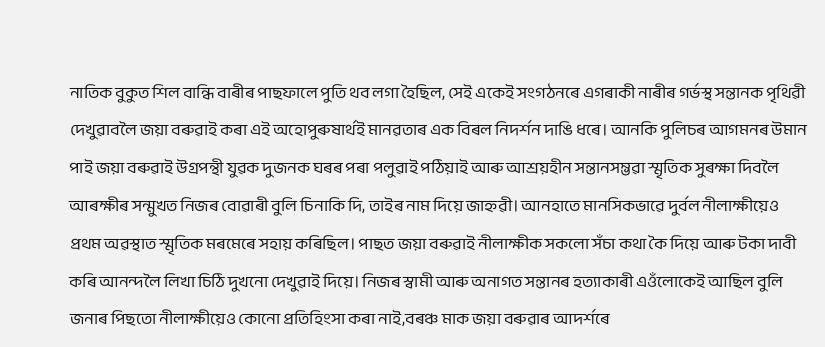নাতিক বুকুত শিল বান্ধি বাৰীৰ পাছফালে পুতি থব লগা হৈছিল, সেই একেই সংগঠনৰে এগৰাকী নাৰীৰ গৰ্ভস্থ সন্তানক পৃথিৱী দেখুৱাবলৈ জয়া বৰুৱাই কৰা এই অহোপুৰুষাৰ্থই মানৱতাৰ এক বিৰল নিদৰ্শন দাঙি ধৰে। আনকি পুলিচৰ আগমনৰ উমান পাই জয়া বৰুৱাই উগ্ৰপন্থী যুৱক দুজনক ঘৰৰ পৰা পলুৱাই পঠিয়াই আৰু আশ্ৰয়হীন সন্তানসম্ভৱা স্মৃতিক সুৰক্ষা দিবলৈ আৰক্ষীৰ সন্মুখত নিজৰ বোৱাৰী বুলি চিনাকি দি, তাইৰ নাম দিয়ে জাহ্নৱী। আনহাতে মানসিকভাৱে দুৰ্বল নীলাক্ষীয়েও প্ৰথম অৱস্থাত স্মৃতিক মৰমেৰে সহায় কৰিছিল। পাছত জয়া বৰুৱাই নীলাক্ষীক সকলো সঁচা কথা কৈ দিয়ে আৰু টকা দাবী কৰি আনন্দলৈ লিখা চিঠি দুখনো দেখুৱাই দিয়ে। নিজৰ স্বামী আৰু অনাগত সন্তানৰ হত্যাকাৰী এওঁলোকেই আছিল বুলি জনাৰ পিছতো নীলাক্ষীয়েও কোনো প্ৰতিহিংসা কৰা নাই,বৰঞ্চ মাক জয়া বৰুৱাৰ আদৰ্শৰে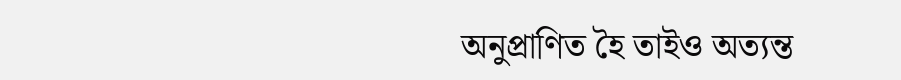অনুপ্ৰাণিত হৈ তাইও অত্যন্ত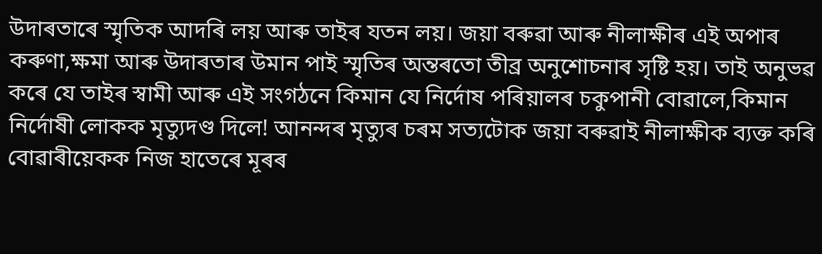উদাৰতাৰে স্মৃতিক আদৰি লয় আৰু তাইৰ যতন লয়। জয়া বৰুৱা আৰু নীলাক্ষীৰ এই অপাৰ কৰুণা,ক্ষমা আৰু উদাৰতাৰ উমান পাই স্মৃতিৰ অন্তৰতো তীব্ৰ অনুশোচনাৰ সৃষ্টি হয়। তাই অনুভৱ কৰে যে তাইৰ স্বামী আৰু এই সংগঠনে কিমান যে নিৰ্দোষ পৰিয়ালৰ চকুপানী বোৱালে,কিমান নিৰ্দোষী লোকক মৃত্যুদণ্ড দিলে! আনন্দৰ মৃত্যুৰ চৰম সত্যটোক জয়া বৰুৱাই নীলাক্ষীক ব্যক্ত কৰি বোৱাৰীয়েকক নিজ হাতেৰে মূৰৰ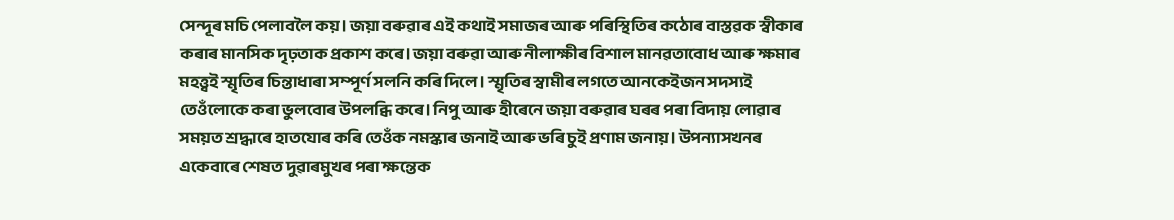সেন্দূৰ মচি পেলাবলৈ কয়। জয়া বৰুৱাৰ এই কথাই সমাজৰ আৰু পৰিস্থিতিৰ কঠোৰ বাস্তৱক স্বীকাৰ কৰাৰ মানসিক দৃঢ়তাক প্ৰকাশ কৰে। জয়া বৰুৱা আৰু নীলাক্ষীৰ বিশাল মানৱতাবোধ আৰু ক্ষমাৰ মহত্ত্বই স্মৃতিৰ চিন্তাধাৰা সম্পূৰ্ণ সলনি কৰি দিলে। স্মৃতিৰ স্বামীৰ লগতে আনকেইজন সদস্যই তেওঁলোকে কৰা ভুলবোৰ উপলব্ধি কৰে। নিপু আৰু হীৰেনে জয়া বৰুৱাৰ ঘৰৰ পৰা বিদায় লোৱাৰ সময়ত শ্ৰদ্ধাৰে হাতযোৰ কৰি তেওঁক নমস্কাৰ জনাই আৰু ভৰি চুই প্ৰণাম জনায়। উপন্যাসখনৰ একেবাৰে শেষত দুৱাৰমুখৰ পৰা ক্ষন্তেক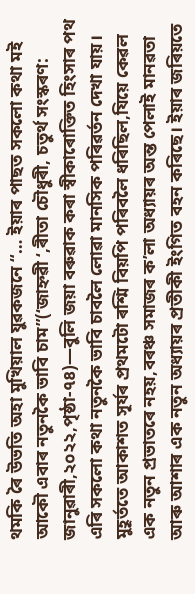থমকি ৰৈ উভতি অহা মুখিয়াল যুৱকজনে “… ইয়াৰ পাছত সকলো কথা মই আকৌ এবাৰ নতুনকৈ ভাবি চাম”(‘জাহ্নৱী ‘,ৰীতা চৌধুৰী, চতুৰ্থ সংস্কৰণ: জানুৱাৰী,২০২২,পৃষ্ঠা-৭৪)—বুলি জয়া বৰুৱাক কৰা স্বীকাৰোক্তিত হিংসাৰ পথ এৰি সকলো কথা নতুনকৈ ভাবি চাবলৈ লোৱা মানসিক পৰিৱৰ্তন দেখা যায়। মুহূৰ্ততে আকাশত সূৰ্যৰ প্ৰথমটো ৰশ্মি বিয়পি পৰিবলৈ ধৰিছিল,যিয়ে কেৱল এক নতুন প্ৰভাতৰে নহয়,বৰঞ্চ সমাজৰ ক’লা অধ্যায়ৰ অন্ত পেলাই মানৱতা আৰু আশাৰ এক নতুন অধ্যায়ৰ প্ৰতীকী ইংগিত বহন কৰিছে। ইয়াৰ জৰিয়তে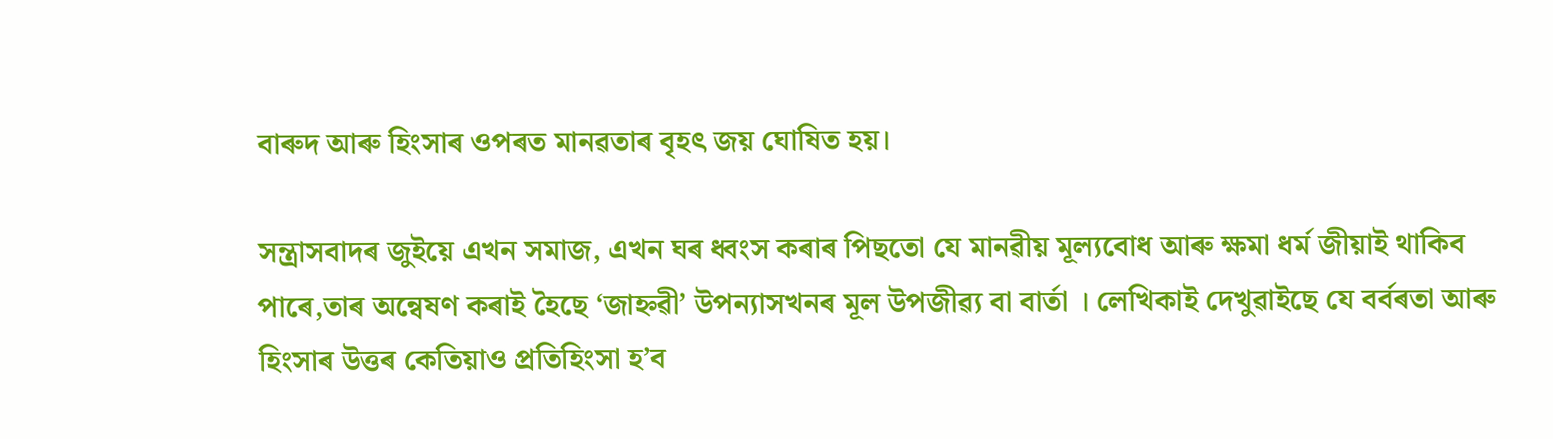বাৰুদ আৰু হিংসাৰ ওপৰত মানৱতাৰ বৃহৎ জয় ঘোষিত হয়।

সন্ত্ৰাসবাদৰ জুইয়ে এখন সমাজ, এখন ঘৰ ধ্বংস কৰাৰ পিছতো যে মানৱীয় মূল্যবোধ আৰু ক্ষমা ধৰ্ম জীয়াই থাকিব পাৰে,তাৰ অন্বেষণ কৰাই হৈছে ‘জাহ্নৱী’ উপন্যাসখনৰ মূল উপজীৱ্য বা বাৰ্তা । লেখিকাই দেখুৱাইছে যে বৰ্বৰতা আৰু হিংসাৰ উত্তৰ কেতিয়াও প্ৰতিহিংসা হ’ব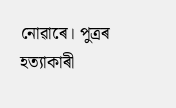নোৱাৰে। পুত্ৰৰ হত্যাকাৰী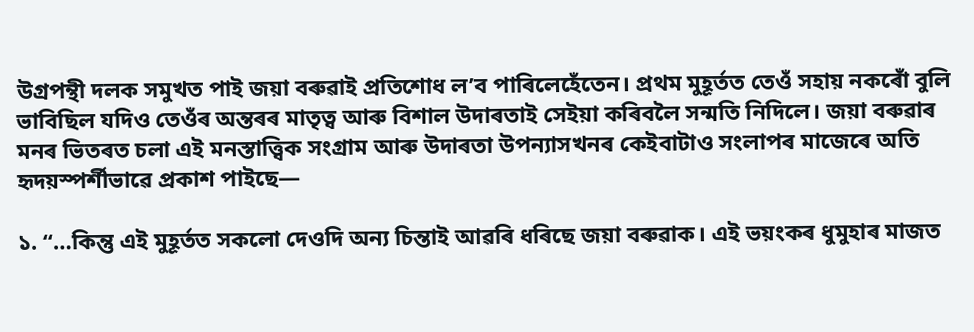উগ্ৰপন্থী দলক সমুখত পাই জয়া বৰুৱাই প্ৰতিশোধ ল’ব পাৰিলেহেঁতেন। প্ৰথম মুহূৰ্তত তেওঁ সহায় নকৰোঁ বুলি ভাবিছিল যদিও তেওঁৰ অন্তৰৰ মাতৃত্ব আৰু বিশাল উদাৰতাই সেইয়া কৰিবলৈ সন্মতি নিদিলে। জয়া বৰুৱাৰ মনৰ ভিতৰত চলা এই মনস্তাত্ত্বিক সংগ্ৰাম আৰু উদাৰতা উপন্যাসখনৰ কেইবাটাও সংলাপৰ মাজেৰে অতি হৃদয়স্পৰ্শীভাৱে প্ৰকাশ পাইছে—

১. “…কিন্তু এই মুহূৰ্তত সকলো দেওদি অন্য চিন্তাই আৱৰি ধৰিছে জয়া বৰুৱাক। এই ভয়ংকৰ ধুমুহাৰ মাজত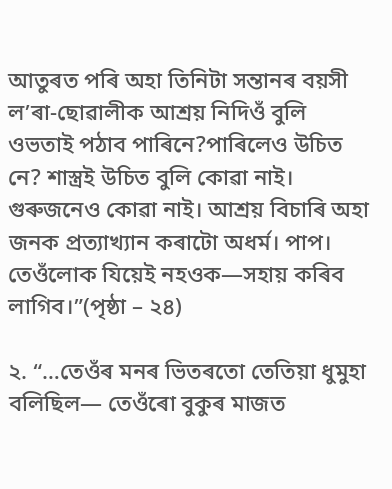আতুৰত পৰি অহা তিনিটা সন্তানৰ বয়সী ল’ৰা-ছোৱালীক আশ্ৰয় নিদিওঁ বুলি ওভতাই পঠাব পাৰিনে?পাৰিলেও উচিত নে? শাস্ত্ৰই উচিত বুলি কোৱা নাই। গুৰুজনেও কোৱা নাই। আশ্ৰয় বিচাৰি অহা জনক প্ৰত্যাখ্যান কৰাটো অধৰ্ম। পাপ। তেওঁলোক যিয়েই নহওক—সহায় কৰিব লাগিব।”(পৃষ্ঠা – ২৪)

২. “…তেওঁৰ মনৰ ভিতৰতো তেতিয়া ধুমুহা বলিছিল— তেওঁৰো বুকুৰ মাজত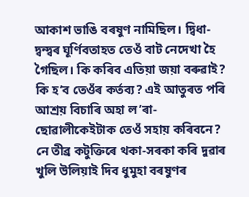আকাশ ভাঙি বৰষুণ নামিছিল। দ্বিধা-দ্বন্দ্বৰ ঘূৰ্ণিবতাহত তেওঁ বাট নেদেখা হৈ গৈছিল। কি কৰিব এতিয়া জয়া বৰুৱাই? কি হ’ব তেওঁৰ কৰ্তব্য? এই আতুৰত পৰি আশ্ৰয় বিচাৰি অহা ল’ৰা- ছোৱালীকেইটাক তেওঁ সহায় কৰিবনে? নে তীব্ৰ কটুক্তিৰে থকা-সৰকা কৰি দুৱাৰ খুলি উলিয়াই দিব ধুমুহা বৰষুণৰ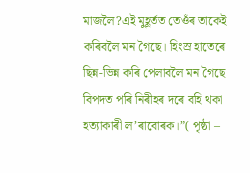মাজলৈ?এই মুহূৰ্তত তেওঁৰ তাকেই কৰিবলৈ মন গৈছে। হিংস্ৰ হাতেৰে ছিন্ন-ভিন্ন কৰি পেলাবলৈ মন গৈছে বিপদত পৰি নিৰীহৰ দৰে বহি থকা হত্যাকাৰী ল’ৰাবোৰক।”( পৃষ্ঠা –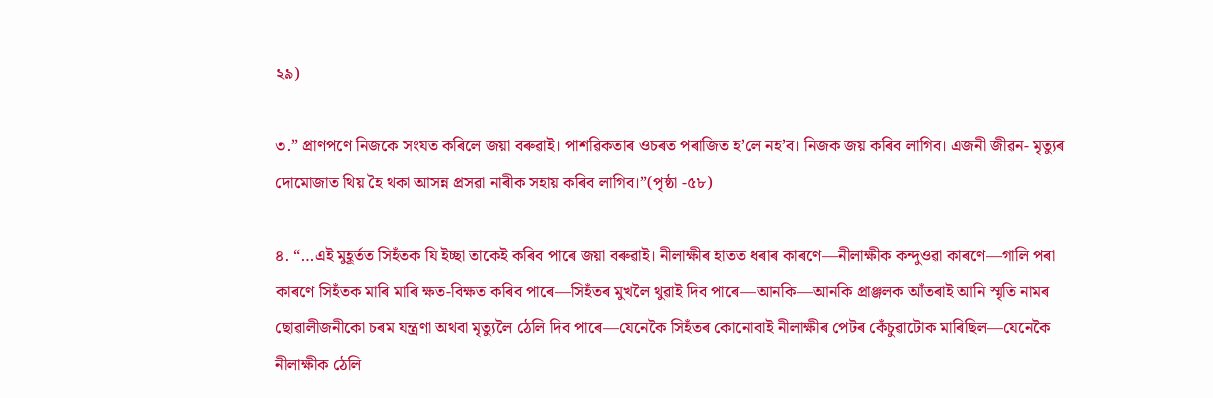২৯)

৩.” প্ৰাণপণে নিজকে সংযত কৰিলে জয়া বৰুৱাই। পাশৱিকতাৰ ওচৰত পৰাজিত হ’লে নহ’ব। নিজক জয় কৰিব লাগিব। এজনী জীৱন- মৃত্যুৰ দোমোজাত থিয় হৈ থকা আসন্ন প্ৰসৱা নাৰীক সহায় কৰিব লাগিব।”(পৃষ্ঠা -৫৮)

৪. “…এই মুহূৰ্তত সিহঁতক যি ইচ্ছা তাকেই কৰিব পাৰে জয়া বৰুৱাই। নীলাক্ষীৰ হাতত ধৰাৰ কাৰণে—নীলাক্ষীক কন্দুওৱা কাৰণে—গালি পৰা কাৰণে সিহঁতক মাৰি মাৰি ক্ষত-বিক্ষত কৰিব পাৰে—সিহঁতৰ মুখলৈ থুৱাই দিব পাৰে—আনকি—আনকি প্ৰাঞ্জলক আঁতৰাই আনি স্মৃতি নামৰ ছোৱালীজনীকো চৰম যন্ত্ৰণা অথবা মৃত্যুলৈ ঠেলি দিব পাৰে—যেনেকৈ সিহঁতৰ কোনোবাই নীলাক্ষীৰ পেটৰ কেঁচুৱাটোক মাৰিছিল—যেনেকৈ নীলাক্ষীক ঠেলি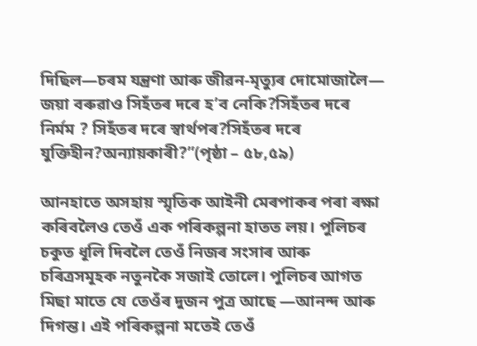দিছিল—চৰম যন্ত্ৰণা আৰু জীৱন-মৃত্যুৰ দোমোজালৈ— জয়া বৰুৱাও সিহঁতৰ দৰে হ’ব নেকি?সিহঁতৰ দৰে নিৰ্মম ? সিহঁতৰ দৰে স্বাৰ্থপৰ?সিহঁতৰ দৰে যুক্তিহীন?অন্যায়কাৰী?”(পৃষ্ঠা – ৫৮,৫৯)

আনহাতে অসহায় স্মৃতিক আইনী মেৰপাকৰ পৰা ৰক্ষা কৰিবলৈও তেওঁ এক পৰিকল্পনা হাতত লয়। পুলিচৰ চকুত ধূলি দিবলৈ তেওঁ নিজৰ সংসাৰ আৰু চৰিত্ৰসমূহক নতুনকৈ সজাই তোলে। পুলিচৰ আগত মিছা মাতে যে তেওঁৰ দুজন পুত্ৰ আছে —আনন্দ আৰু দিগন্ত। এই পৰিকল্পনা মতেই তেওঁ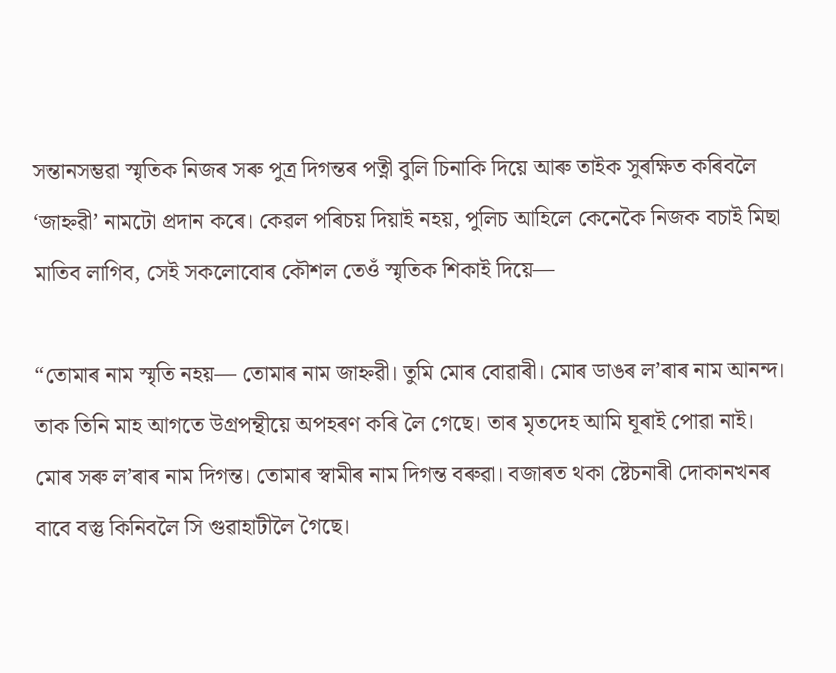সন্তানসম্ভৱা স্মৃতিক নিজৰ সৰু পুত্ৰ দিগন্তৰ পত্নী বুলি চিনাকি দিয়ে আৰু তাইক সুৰক্ষিত কৰিবলৈ ‘জাহ্নৱী’ নামটো প্ৰদান কৰে। কেৱল পৰিচয় দিয়াই নহয়, পুলিচ আহিলে কেনেকৈ নিজক বচাই মিছা মাতিব লাগিব, সেই সকলোবোৰ কৌশল তেওঁ স্মৃতিক শিকাই দিয়ে—

“তোমাৰ নাম স্মৃতি নহয়— তোমাৰ নাম জাহ্নৱী। তুমি মোৰ বোৱাৰী। মোৰ ডাঙৰ ল’ৰাৰ নাম আনন্দ। তাক তিনি মাহ আগতে উগ্ৰপন্থীয়ে অপহৰণ কৰি লৈ গেছে। তাৰ মৃতদেহ আমি ঘূৰাই পোৱা নাই। মোৰ সৰু ল’ৰাৰ নাম দিগন্ত। তোমাৰ স্বামীৰ নাম দিগন্ত বৰুৱা। বজাৰত থকা ষ্টেচনাৰী দোকানখনৰ বাবে বস্তু কিনিবলৈ সি গুৱাহাটীলৈ গৈছে।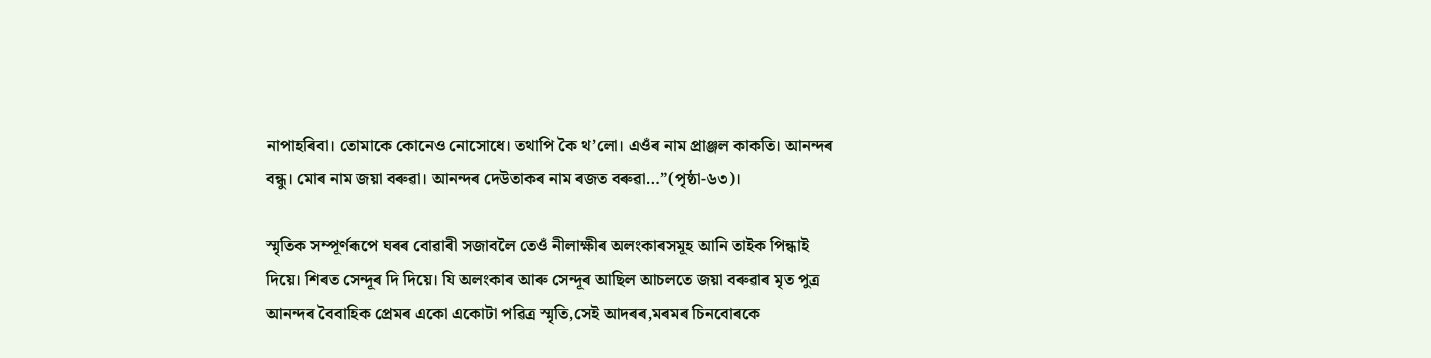নাপাহৰিবা। তোমাকে কোনেও নোসোধে। তথাপি কৈ থ’লো। এওঁৰ নাম প্ৰাঞ্জল কাকতি। আনন্দৰ বন্ধু। মোৰ নাম জয়া বৰুৱা। আনন্দৰ দেউতাকৰ নাম ৰজত বৰুৱা…”(পৃষ্ঠা-৬৩)।

স্মৃতিক সম্পূৰ্ণৰূপে ঘৰৰ বোৱাৰী সজাবলৈ তেওঁ নীলাক্ষীৰ অলংকাৰসমূহ আনি তাইক পিন্ধাই দিয়ে। শিৰত সেন্দূৰ দি দিয়ে। যি অলংকাৰ আৰু সেন্দূৰ আছিল আচলতে জয়া বৰুৱাৰ মৃত পুত্ৰ আনন্দৰ বৈবাহিক প্ৰেমৰ একো একোটা পৱিত্ৰ স্মৃতি,সেই আদৰৰ,মৰমৰ চিনবোৰকে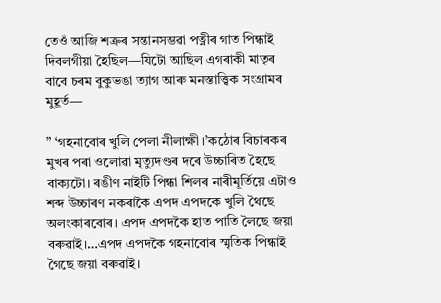তেওঁ আজি শত্ৰুৰ সন্তানসম্ভৱা পত্নীৰ গাত পিন্ধাই দিবলগীয়া হৈছিল—যিটো আছিল এগৰাকী মাতৃৰ বাবে চৰম বুকুভঙা ত্যাগ আৰু মনস্তাত্ত্বিক সংগ্ৰামৰ মুহূৰ্ত—

” ‘গহনাবোৰ খুলি পেলা নীলাক্ষী।’কঠোৰ বিচাৰকৰ মুখৰ পৰা ওলোৱা মৃত্যুদণ্ডৰ দৰে উচ্চাৰিত হৈছে বাক্যটো। ৰঙীণ নাইটি পিন্ধা শিলৰ নাৰীমূৰ্তিয়ে এটাও শব্দ উচ্চাৰণ নকৰাকৈ এপদ এপদকে খুলি থৈছে অলংকাৰবোৰ। এপদ এপদকৈ হাত পাতি লৈছে জয়া বৰুৱাই।…এপদ এপদকৈ গহনাবোৰ স্মৃতিক পিন্ধাই গৈছে জয়া বৰুৱাই।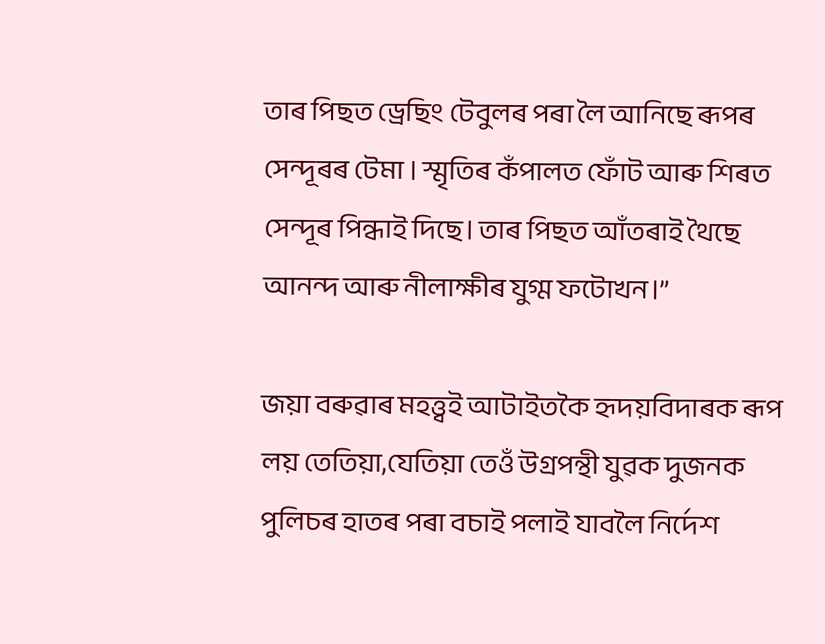তাৰ পিছত ড্ৰেছিং টেবুলৰ পৰা লৈ আনিছে ৰূপৰ সেন্দূৰৰ টেমা । স্মৃতিৰ কঁপালত ফোঁট আৰু শিৰত সেন্দূৰ পিন্ধাই দিছে। তাৰ পিছত আঁতৰাই থৈছে আনন্দ আৰু নীলাক্ষীৰ যুগ্ম ফটোখন।”

জয়া বৰুৱাৰ মহত্ত্বই আটাইতকৈ হৃদয়বিদাৰক ৰূপ লয় তেতিয়া,যেতিয়া তেওঁ উগ্ৰপন্থী যুৱক দুজনক পুলিচৰ হাতৰ পৰা বচাই পলাই যাবলৈ নিৰ্দেশ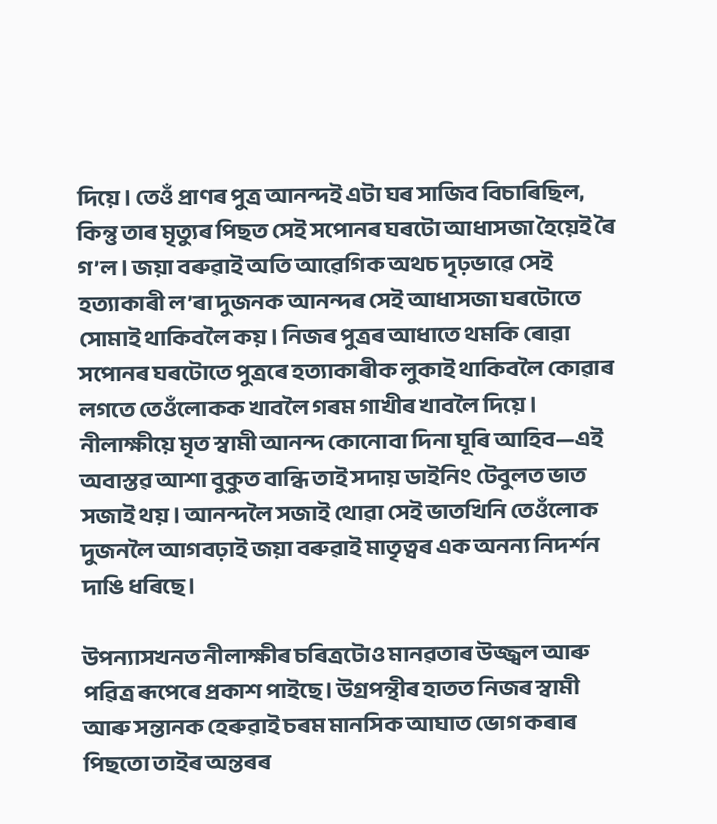দিয়ে। তেওঁ প্ৰাণৰ পুত্ৰ আনন্দই এটা ঘৰ সাজিব বিচাৰিছিল, কিন্তু তাৰ মৃত্যুৰ পিছত সেই সপোনৰ ঘৰটো আধাসজা হৈয়েই ৰৈ গ’ল। জয়া বৰুৱাই অতি আৱেগিক অথচ দৃঢ়ভাৱে সেই হত্যাকাৰী ল’ৰা দুজনক আনন্দৰ সেই আধাসজা ঘৰটোতে সোমাই থাকিবলৈ কয়। নিজৰ পুত্ৰৰ আধাতে থমকি ৰোৱা সপোনৰ ঘৰটোতে পুত্ৰৰে হত্যাকাৰীক লুকাই থাকিবলৈ কোৱাৰ লগতে তেওঁলোকক খাবলৈ গৰম গাখীৰ খাবলৈ দিয়ে। নীলাক্ষীয়ে মৃত স্বামী আনন্দ কোনোবা দিনা ঘূৰি আহিব—এই অবাস্তৱ আশা বুকুত বান্ধি তাই সদায় ডাইনিং টেবুলত ভাত সজাই থয়। আনন্দলৈ সজাই থোৱা সেই ভাতখিনি তেওঁলোক দুজনলৈ আগবঢ়াই জয়া বৰুৱাই মাতৃত্বৰ এক অনন্য নিদৰ্শন দাঙি ধৰিছে।

উপন্যাসখনত নীলাক্ষীৰ চৰিত্ৰটোও মানৱতাৰ উজ্জ্বল আৰু পৱিত্ৰ ৰূপেৰে প্ৰকাশ পাইছে। উগ্ৰপন্থীৰ হাতত নিজৰ স্বামী আৰু সন্তানক হেৰুৱাই চৰম মানসিক আঘাত ভোগ কৰাৰ পিছতো তাইৰ অন্তৰৰ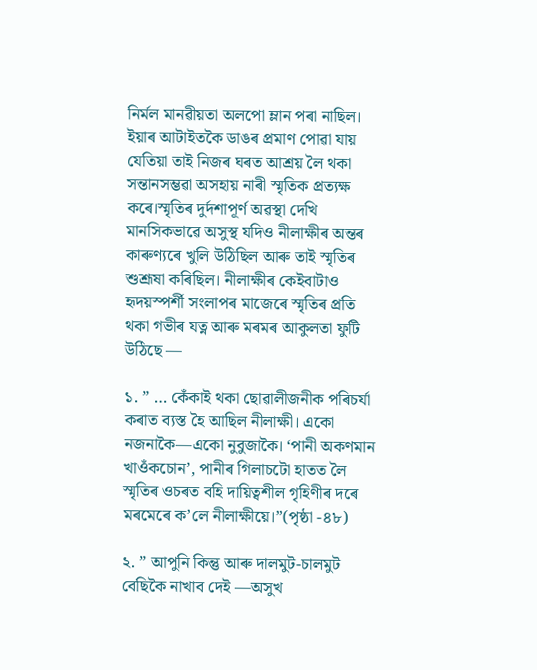নিৰ্মল মানৱীয়তা অলপো ম্লান পৰা নাছিল। ইয়াৰ আটাইতকৈ ডাঙৰ প্ৰমাণ পোৱা যায় যেতিয়া তাই নিজৰ ঘৰত আশ্ৰয় লৈ থকা সন্তানসম্ভৱা অসহায় নাৰী স্মৃতিক প্ৰত্যক্ষ কৰে।স্মৃতিৰ দুৰ্দশাপূৰ্ণ অৱস্থা দেখি মানসিকভাৱে অসুস্থ যদিও নীলাক্ষীৰ অন্তৰ কাৰুণ্যৰে খুলি উঠিছিল আৰু তাই স্মৃতিৰ শুশ্ৰূষা কৰিছিল। নীলাক্ষীৰ কেইবাটাও হৃদয়স্পৰ্শী সংলাপৰ মাজেৰে স্মৃতিৰ প্ৰতি থকা গভীৰ যত্ন আৰু মৰমৰ আকুলতা ফুটি উঠিছে —

১. ” … কেঁকাই থকা ছোৱালীজনীক পৰিচৰ্যা কৰাত ব্যস্ত হৈ আছিল নীলাক্ষী। একো নজনাকৈ—একো নুবুজাকৈ। ‘পানী অকণমান খাওঁকচোন’, পানীৰ গিলাচটো হাতত লৈ স্মৃতিৰ ওচৰত বহি দায়িত্বশীল গৃহিণীৰ দৰে মৰমেৰে ক’লে নীলাক্ষীয়ে।”(পৃষ্ঠা -৪৮)

২. ” আপুনি কিন্তু আৰু দালমুট-চালমুট বেছিকৈ নাখাব দেই —অসুখ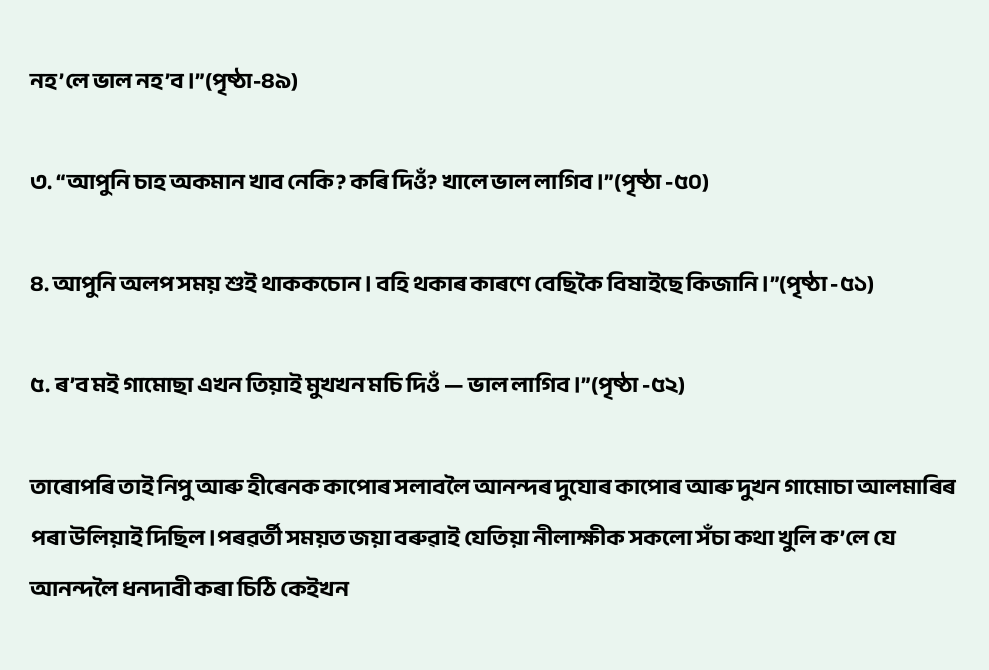নহ’লে ভাল নহ’ব।”(পৃষ্ঠা-৪৯)

৩. “আপুনি চাহ অকমান খাব নেকি? কৰি দিওঁ? খালে ভাল লাগিব।”(পৃষ্ঠা -৫০)

৪. আপুনি অলপ সময় শুই থাককচোন। বহি থকাৰ কাৰণে বেছিকৈ বিষাইছে কিজানি।”(পৃষ্ঠা -৫১)

৫. ৰ’ব মই গামোছা এখন তিয়াই মুখখন মচি দিওঁ — ভাল লাগিব।”(পৃষ্ঠা -৫২)

তাৰোপৰি তাই নিপু আৰু হীৰেনক কাপোৰ সলাবলৈ আনন্দৰ দুযোৰ কাপোৰ আৰু দুখন গামোচা আলমাৰিৰ পৰা উলিয়াই দিছিল।পৰৱৰ্তী সময়ত জয়া বৰুৱাই যেতিয়া নীলাক্ষীক সকলো সঁচা কথা খুলি ক’লে যে আনন্দলৈ ধনদাবী কৰা চিঠি কেইখন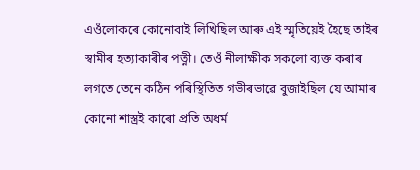এওঁলোকৰে কোনোবাই লিখিছিল আৰু এই স্মৃতিয়েই হৈছে তাইৰ স্বামীৰ হত্যাকাৰীৰ পত্নী। তেওঁ নীলাক্ষীক সকলো ব্যক্ত কৰাৰ লগতে তেনে কঠিন পৰিস্থিতিত গভীৰভাৱে বুজাইছিল যে আমাৰ কোনো শাস্ত্ৰই কাৰো প্ৰতি অধৰ্ম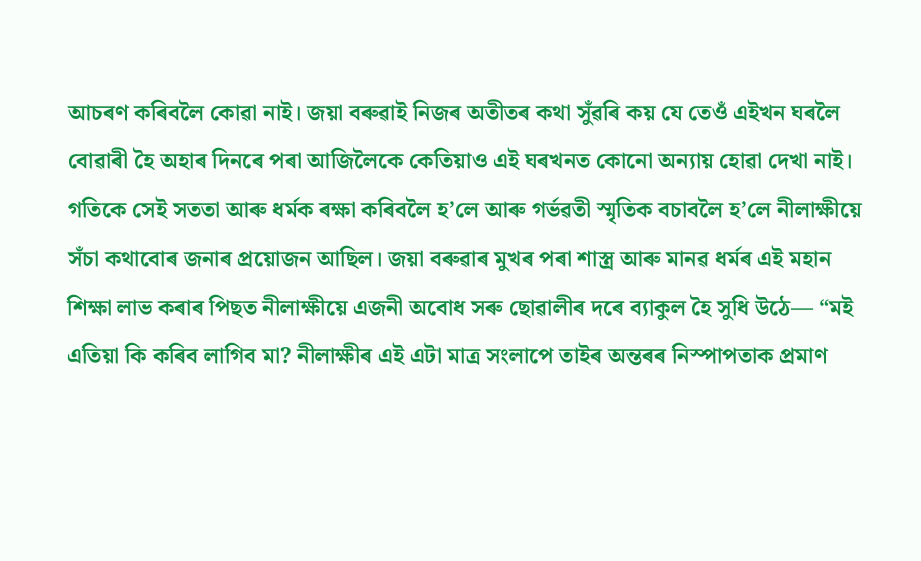আচৰণ কৰিবলৈ কোৱা নাই। জয়া বৰুৱাই নিজৰ অতীতৰ কথা সুঁৱৰি কয় যে তেওঁ এইখন ঘৰলৈ বোৱাৰী হৈ অহাৰ দিনৰে পৰা আজিলৈকে কেতিয়াও এই ঘৰখনত কোনো অন্যায় হোৱা দেখা নাই। গতিকে সেই সততা আৰু ধৰ্মক ৰক্ষা কৰিবলৈ হ’লে আৰু গৰ্ভৱতী স্মৃতিক বচাবলৈ হ’লে নীলাক্ষীয়ে সঁচা কথাবোৰ জনাৰ প্ৰয়োজন আছিল। জয়া বৰুৱাৰ মুখৰ পৰা শাস্ত্ৰ আৰু মানৱ ধৰ্মৰ এই মহান শিক্ষা লাভ কৰাৰ পিছত নীলাক্ষীয়ে এজনী অবোধ সৰু ছোৱালীৰ দৰে ব্যাকুল হৈ সুধি উঠে— “মই এতিয়া কি কৰিব লাগিব মা? নীলাক্ষীৰ এই এটা মাত্ৰ সংলাপে তাইৰ অন্তৰৰ নিস্পাপতাক প্ৰমাণ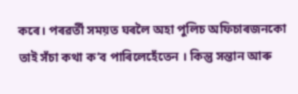কৰে। পৰৱৰ্তী সময়ত ঘৰলৈ অহা পুলিচ অফিচাৰজনকো তাই সঁচা কথা ক’ব পাৰিলেহেঁতেন । কিন্তু সন্তান আৰু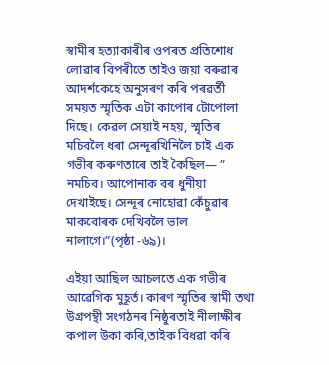স্বামীৰ হত্যাকাৰীৰ ওপৰত প্ৰতিশোধ লোৱাৰ বিপৰীতে তাইও জয়া বৰুৱাৰ আদৰ্শকেহে অনুসৰণ কৰি পৰৱৰ্তী সময়ত স্মৃতিক এটা কাপোৰ টোপোলা দিছে। কেৱল সেয়াই নহয়, স্মৃতিৰ মচিবলৈ ধৰা সেন্দূৰখিনিলৈ চাই এক গভীৰ কৰুণতাৰে তাই কৈছিল— ” নমচিব। আপোনাক বৰ ধুনীয়া দেখাইছে। সেন্দূৰ নোহোৱা কেঁচুৱাৰ মাকবোৰক দেখিবলৈ ভাল নালাগে।”(পৃষ্ঠা -৬৯)।

এইয়া আছিল আচলতে এক গভীৰ আৱেগিক মুহূৰ্ত। কাৰণ স্মৃতিৰ স্বামী তথা উগ্ৰপন্থী সংগঠনৰ নিষ্ঠুৰতাই নীলাক্ষীৰ কপাল উকা কৰি,তাইক বিধৱা কৰি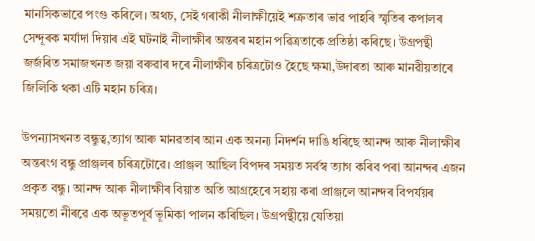মানসিকভাৱে পংগু কৰিলে। অথচ, সেই গৰাকী নীলাক্ষীয়েই শত্ৰুতাৰ ভাৱ পাহৰি স্মৃতিৰ কপালৰ সেন্দূৰক মৰ্যাদা দিয়াৰ এই ঘটনাই নীলাক্ষীৰ অন্তৰৰ মহান পৱিত্ৰতাকে প্ৰতিষ্ঠা কৰিছে। উগ্ৰপন্থী জৰ্জৰিত সমাজখনত জয়া বৰুৱাৰ দৰে নীলাক্ষীৰ চৰিত্ৰটোও হৈছে ক্ষমা,উদাৰতা আৰু মানৱীয়তাৰে জিলিকি থকা এটি মহান চৰিত্ৰ।

উপন্যাসখনত বন্ধুত্ব,ত্যাগ আৰু মানৱতাৰ আন এক অনন্য নিদৰ্শন দাঙি ধৰিছে আনন্দ আৰু নীলাক্ষীৰ অন্তৰংগ বন্ধু প্ৰাঞ্জলৰ চৰিত্ৰটোৱে। প্ৰাঞ্জল আছিল বিপদৰ সময়ত সৰ্বস্ব ত্যাগ কৰিব পৰা আনন্দৰ এজন প্ৰকৃত বন্ধু। আনন্দ আৰু নীলাক্ষীৰ বিয়াত অতি আগ্ৰহেৰে সহায় কৰা প্ৰাঞ্জলে আনন্দৰ বিপৰ্যয়ৰ সময়তো নীৰৱে এক অভূতপূৰ্ব ভূমিকা পালন কৰিছিল। উগ্ৰপন্থীয়ে যেতিয়া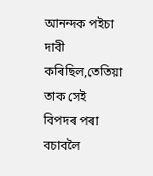আনন্দক পইচা দাবী কৰিছিল,তেতিয়া তাক সেই বিপদৰ পৰা বচাবলৈ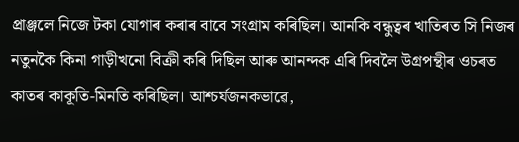প্ৰাঞ্জলে নিজে টকা যোগাৰ কৰাৰ বাবে সংগ্ৰাম কৰিছিল। আনকি বন্ধুত্বৰ খাতিৰত সি নিজৰ নতুনকৈ কিনা গাড়ীখনো বিক্ৰী কৰি দিছিল আৰু আনন্দক এৰি দিবলৈ উগ্ৰপন্থীৰ ওচৰত কাতৰ কাকূতি-মিনতি কৰিছিল। আশ্চৰ্যজনকভাৱে,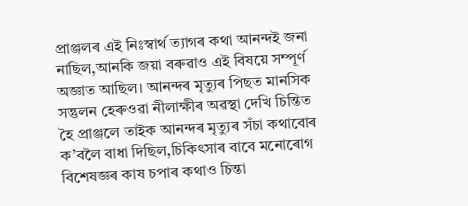প্ৰাঞ্জলৰ এই নিঃস্বাৰ্থ ত্যাগৰ কথা আনন্দই জনা নাছিল,আনকি জয়া বৰুৱাও এই বিষয়ে সম্পূৰ্ণ অজ্ঞাত আছিল। আনন্দৰ মৃত্যুৰ পিছত মানসিক সন্তুলন হেৰুওৱা নীলাক্ষীৰ অৱস্থা দেখি চিন্তিত হৈ প্ৰাঞ্জলে তাইক আনন্দৰ মৃত্যুৰ সঁচা কথাবোৰ ক’বলৈ বাধা দিছিল,চিকিৎসাৰ বাবে মনোৰোগ বিশেষজ্ঞৰ কাষ চপাৰ কথাও চিন্তা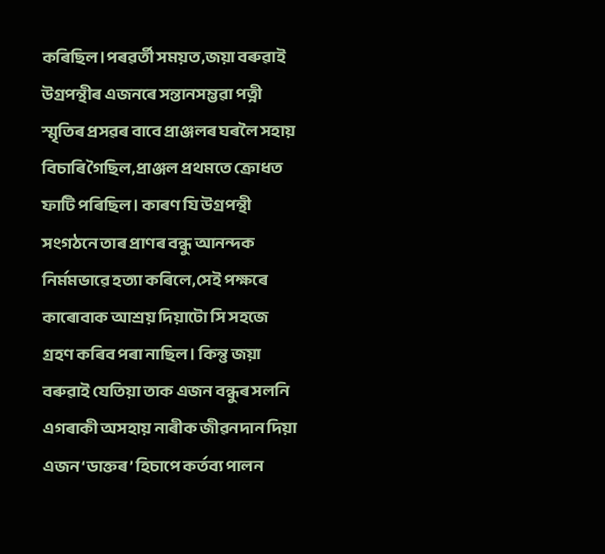কৰিছিল।পৰৱৰ্তী সময়ত,জয়া বৰুৱাই উগ্ৰপন্থীৰ এজনৰে সন্তানসম্ভৱা পত্নী স্মৃতিৰ প্ৰসৱৰ বাবে প্ৰাঞ্জলৰ ঘৰলৈ সহায় বিচাৰি গৈছিল,প্ৰাঞ্জল প্ৰথমতে ক্ৰোধত ফাটি পৰিছিল। কাৰণ যি উগ্ৰপন্থী সংগঠনে তাৰ প্ৰাণৰ বন্ধু আনন্দক নিৰ্মমভাৱে হত্যা কৰিলে,সেই পক্ষৰে কাৰোবাক আশ্ৰয় দিয়াটো সি সহজে গ্ৰহণ কৰিব পৰা নাছিল। কিন্তু জয়া বৰুৱাই যেতিয়া তাক এজন বন্ধুৰ সলনি এগৰাকী অসহায় নাৰীক জীৱনদান দিয়া এজন ‘ডাক্তৰ’ হিচাপে কৰ্তব্য পালন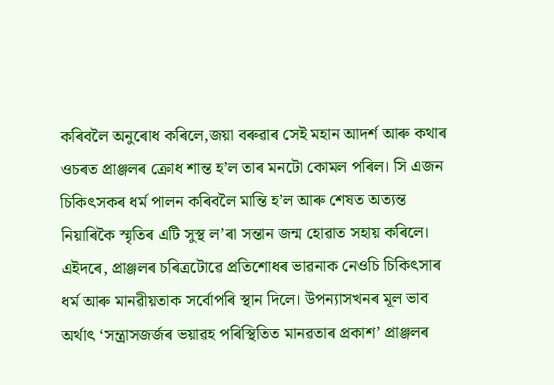কৰিবলৈ অনুৰোধ কৰিলে,জয়া বৰুৱাৰ সেই মহান আদৰ্শ আৰু কথাৰ ওচৰত প্ৰাঞ্জলৰ ক্ৰোধ শান্ত হ’ল তাৰ মনটো কোমল পৰিল। সি এজন চিকিৎসকৰ ধৰ্ম পালন কৰিবলৈ মান্তি হ’ল আৰু শেষত অত্যন্ত নিয়াৰিকৈ স্মৃতিৰ এটি সুস্থ ল’ৰা সন্তান জন্ম হোৱাত সহায় কৰিলে। এইদৰে, প্ৰাঞ্জলৰ চৰিত্ৰটোৱে প্ৰতিশোধৰ ভাৱনাক নেওচি চিকিৎসাৰ ধৰ্ম আৰু মানৱীয়তাক সৰ্বোপৰি স্থান দিলে। উপন্যাসখনৰ মূল ভাব অৰ্থাৎ ‘সন্ত্ৰাসজৰ্জৰ ভয়াৱহ পৰিস্থিতিত মানৱতাৰ প্ৰকাশ’ প্ৰাঞ্জলৰ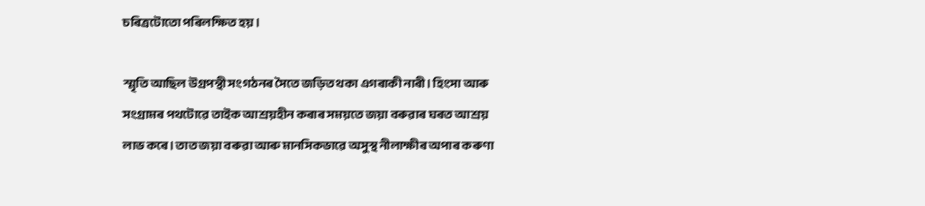চৰিত্ৰটোতো পৰিলক্ষিত হয়।

স্মৃতি আছিল উগ্ৰপন্থী সংগঠনৰ সৈতে জড়িত থকা এগৰাকী নাৰী। হিংসা আৰু সংগ্ৰামৰ পথটোৱে তাইক আশ্ৰয়হীন কৰাৰ সময়তে জয়া বৰুৱাৰ ঘৰত আশ্ৰয় লাভ কৰে। তাত জয়া বৰুৱা আৰু মানসিকভাৱে অসুস্থ নীলাক্ষীৰ অপাৰ কৰুণা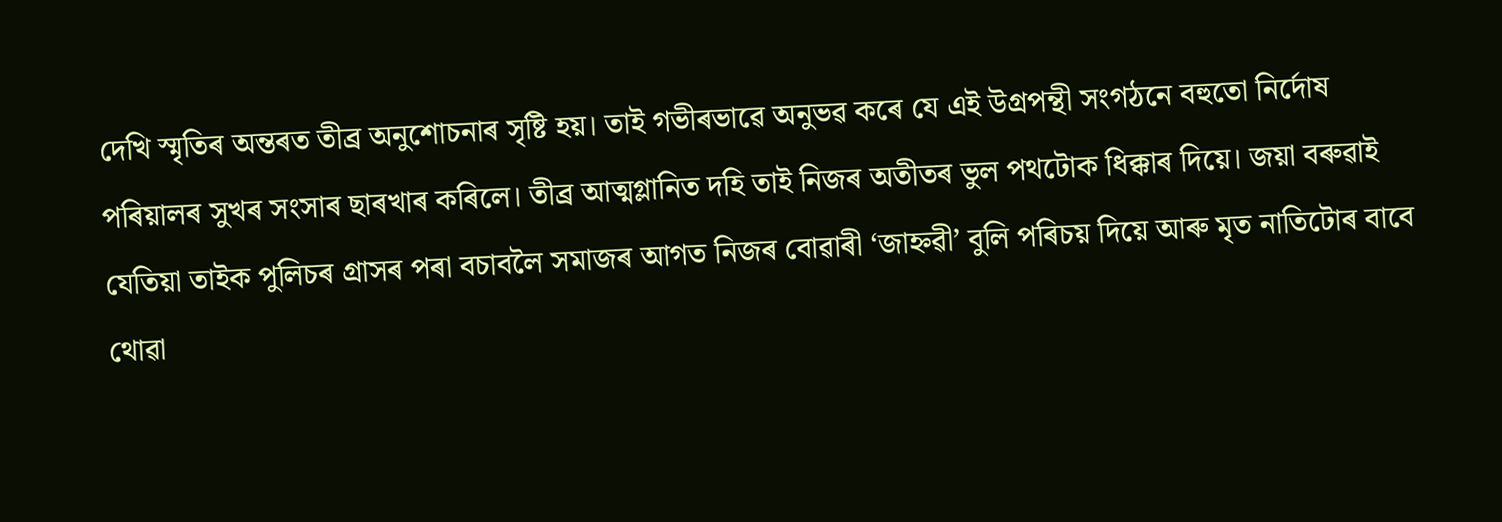দেখি স্মৃতিৰ অন্তৰত তীব্ৰ অনুশোচনাৰ সৃষ্টি হয়। তাই গভীৰভাৱে অনুভৱ কৰে যে এই উগ্ৰপন্থী সংগঠনে বহুতো নিৰ্দোষ পৰিয়ালৰ সুখৰ সংসাৰ ছাৰখাৰ কৰিলে। তীব্ৰ আত্মগ্লানিত দহি তাই নিজৰ অতীতৰ ভুল পথটোক ধিক্কাৰ দিয়ে। জয়া বৰুৱাই যেতিয়া তাইক পুলিচৰ গ্ৰাসৰ পৰা বচাবলৈ সমাজৰ আগত নিজৰ বোৱাৰী ‘জাহ্নৱী’ বুলি পৰিচয় দিয়ে আৰু মৃত নাতিটোৰ বাবে থোৱা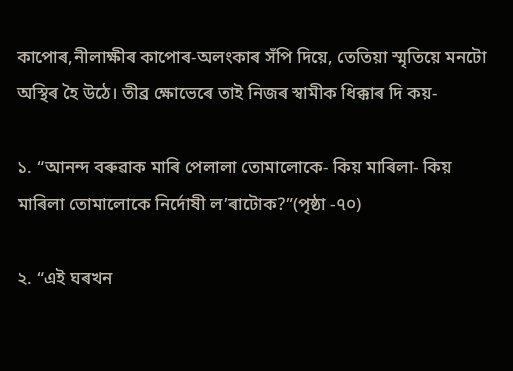কাপোৰ,নীলাক্ষীৰ কাপোৰ-অলংকাৰ সঁপি দিয়ে, তেতিয়া স্মৃতিয়ে মনটো অস্থিৰ হৈ উঠে। তীব্ৰ ক্ষোভেৰে তাই নিজৰ স্বামীক ধিক্কাৰ দি কয়-

১. “আনন্দ বৰুৱাক মাৰি পেলালা তোমালোকে- কিয় মাৰিলা- কিয় মাৰিলা তোমালোকে নিৰ্দোষী ল’ৰাটোক?”(পৃষ্ঠা -৭০)

২. “এই ঘৰখন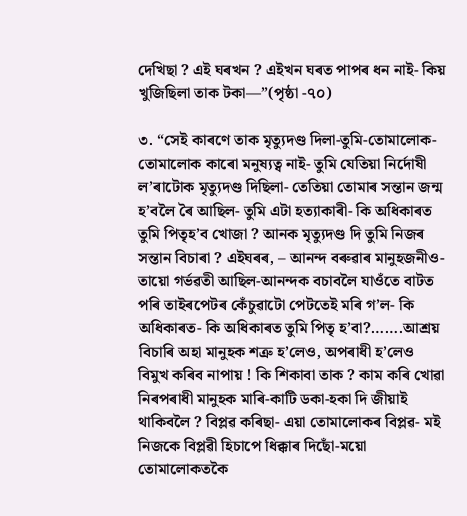দেখিছা ? এই ঘৰখন ? এইখন ঘৰত পাপৰ ধন নাই- কিয় খুজিছিলা তাক টকা—”(পৃষ্ঠা -৭০)

৩. “সেই কাৰণে তাক মৃত্যুদণ্ড দিলা-তুমি-তোমালোক- তোমালোক কাৰো মনুষ্যত্ব নাই- তুমি যেতিয়া নিৰ্দোষী ল’ৰাটোক মৃত্যুদণ্ড দিছিলা- তেতিয়া তোমাৰ সন্তান জন্ম হ’বলৈ ৰৈ আছিল- তুমি এটা হত্যাকাৰী- কি অধিকাৰত তুমি পিতৃহ’ব খোজা ? আনক মৃত্যুদণ্ড দি তুমি নিজৰ সন্তান বিচাৰা ? এইঘৰৰ, – আনন্দ বৰুৱাৰ মানুহজনীও- তায়ো গৰ্ভৱতী আছিল-আনন্দক বচাবলৈ যাওঁতে বাটত পৰি তাইৰপেটৰ কেঁচুৱাটো পেটতেই মৰি গ’ল- কি অধিকাৰত- কি অধিকাৰত তুমি পিতৃ হ’বা?…….আশ্ৰয় বিচাৰি অহা মানুহক শত্ৰু হ’লেও, অপৰাধী হ’লেও বিমুখ কৰিব নাপায় ! কি শিকাবা তাক ? কাম কৰি খোৱা নিৰপৰাধী মানুহক মাৰি-কাটি ডকা-হকা দি জীয়াই থাকিবলৈ ? বিপ্লৱ কৰিছা- এয়া তোমালোকৰ বিপ্লৱ- মই নিজকে বিপ্লৱী হিচাপে ধিক্কাৰ দিছোঁ-ময়ো তোমালোকতকৈ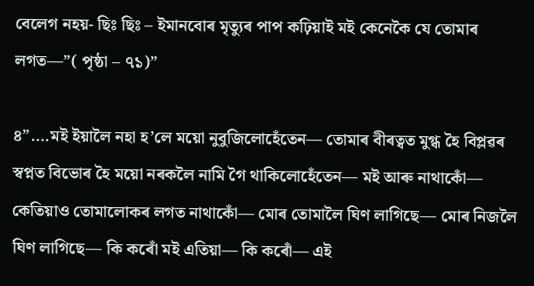বেলেগ নহয়- ছিঃ ছিঃ – ইমানবোৰ মৃত্যুৰ পাপ কঢ়িয়াই মই কেনেকৈ যে তোমাৰ লগত—”( পৃষ্ঠা – ৭১)”

৪”….মই ইয়ালৈ নহা হ’লে ময়ো নুবুজিলোহেঁতেন— তোমাৰ বীৰত্বত মুগ্ধ হৈ বিপ্লৱৰ স্বপ্নত বিভোৰ হৈ ময়ো নৰকলৈ নামি গৈ থাকিলোহেঁতেন— মই আৰু নাথাকোঁ— কেতিয়াও তোমালোকৰ লগত নাথাকোঁ— মোৰ তোমালৈ ঘিণ লাগিছে— মোৰ নিজলৈ ঘিণ লাগিছে— কি কৰোঁ মই এতিয়া— কি কৰোঁ— এই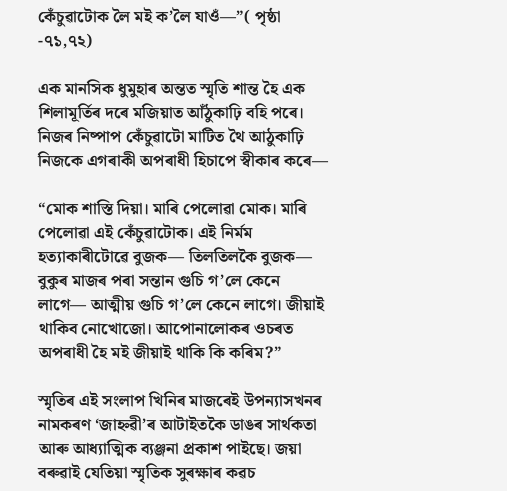কেঁচুৱাটোক লৈ মই ক’লৈ যাওঁ—”( পৃষ্ঠা -৭১,৭২)

এক মানসিক ধুমুহাৰ অন্তত স্মৃতি শান্ত হৈ এক শিলামূৰ্তিৰ দৰে মজিয়াত আঁঠুকাঢ়ি বহি পৰে। নিজৰ নিষ্পাপ কেঁচুৱাটো মাটিত থৈ আঠুকাঢ়ি নিজকে এগৰাকী অপৰাধী হিচাপে স্বীকাৰ কৰে—

“মোক শাস্তি দিয়া। মাৰি পেলোৱা মোক। মাৰি পেলোৱা এই কেঁচুৱাটোক। এই নিৰ্মম হত্যাকাৰীটোৱে বুজক— তিলতিলকৈ বুজক— বুকুৰ মাজৰ পৰা সন্তান গুচি গ’লে কেনে লাগে— আত্মীয় গুচি গ’লে কেনে লাগে। জীয়াই থাকিব নোখোজো। আপোনালোকৰ ওচৰত অপৰাধী হৈ মই জীয়াই থাকি কি কৰিম?”

স্মৃতিৰ এই সংলাপ খিনিৰ মাজৰেই উপন্যাসখনৰ নামকৰণ ‘জাহ্নৱী’ৰ আটাইতকৈ ডাঙৰ সাৰ্থকতা আৰু আধ্যাত্মিক ব্যঞ্জনা প্ৰকাশ পাইছে। জয়া বৰুৱাই যেতিয়া স্মৃতিক সুৰক্ষাৰ কৱচ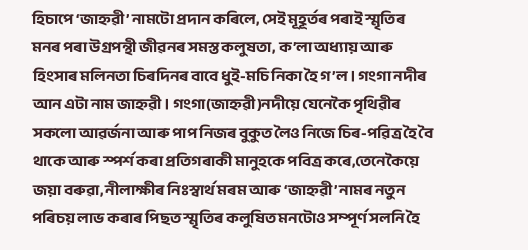হিচাপে ‘জাহ্নৱী’ নামটো প্ৰদান কৰিলে, সেই মূহূৰ্তৰ পৰাই স্মৃতিৰ মনৰ পৰা উগ্ৰপন্থী জীৱনৰ সমস্ত কলুষতা, ক’লা অধ্যায় আৰু হিংসাৰ মলিনতা চিৰদিনৰ বাবে ধুই-মচি নিকা হৈ গ’ল। গংগা নদীৰ আন এটা নাম জাহ্নৱী। গংগা(জাহ্নৱী)নদীয়ে যেনেকৈ পৃথিৱীৰ সকলো আৱৰ্জনা আৰু পাপ নিজৰ বুকুত লৈও নিজে চিৰ-পৱিত্ৰ হৈ বৈ থাকে আৰু স্পৰ্শ কৰা প্ৰতিগৰাকী মানুহকে পবিত্ৰ কৰে,তেনেকৈয়ে জয়া বৰুৱা, নীলাক্ষীৰ নিঃস্বাৰ্থ মৰম আৰু ‘জাহ্নৱী’ নামৰ নতুন পৰিচয় লাভ কৰাৰ পিছত স্মৃতিৰ কলুষিত মনটোও সম্পূৰ্ণ সলনি হৈ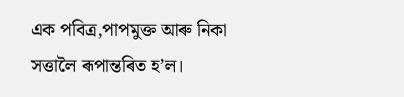এক পবিত্ৰ,পাপমুক্ত আৰু নিকা সত্তালৈ ৰূপান্তৰিত হ’ল।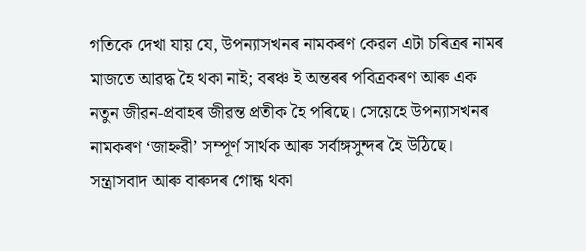গতিকে দেখা যায় যে, উপন্যাসখনৰ নামকৰণ কেৱল এটা চৰিত্ৰৰ নামৰ মাজতে আৱদ্ধ হৈ থকা নাই; বৰঞ্চ ই অন্তৰৰ পবিত্ৰকৰণ আৰু এক নতুন জীৱন-প্ৰবাহৰ জীৱন্ত প্ৰতীক হৈ পৰিছে। সেয়েহে উপন্যাসখনৰ নামকৰণ ‘জাহ্নৱী’ সম্পূৰ্ণ সাৰ্থক আৰু সৰ্বাঙ্গসুন্দৰ হৈ উঠিছে। সন্ত্ৰাসবাদ আৰু বাৰুদৰ গোন্ধ থকা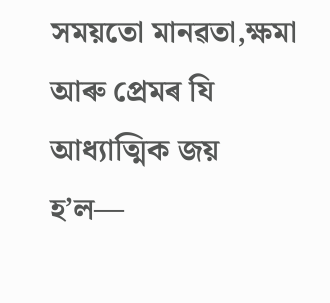সময়তো মানৱতা,ক্ষমা আৰু প্ৰেমৰ যি আধ্যাত্মিক জয় হ’ল—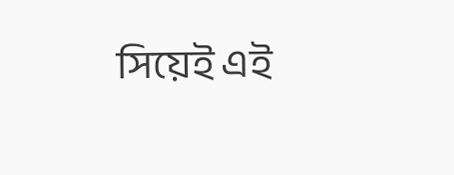সিয়েই এই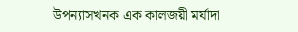উপন্যাসখনক এক কালজয়ী মৰ্যাদা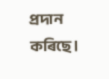প্ৰদান কৰিছে।